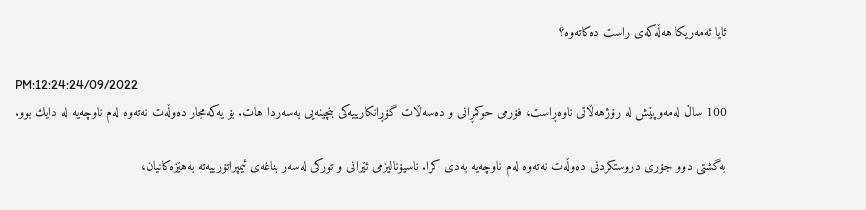ئایا ئه‌مه‌ریكا هه‌ڵه‌كه‌ی راست ده‌كاته‌وه‌؟

PM:12:24:24/09/2022
100 ساڵ له‌مه‌وپێش له‌ رۆژهه‌ڵاتی ناوه‌ڕاست، فۆرمی حوكمڕانی و ده‌سه‌ڵات گۆڕانكارییه‌كی بنچینه‌یی به‌سه‌ردا هات. بۆ یه‌كه‌مجار ده‌وڵه‌ت نه‌ته‌وه‌ له‌م ناوچه‌یه‌ له‌ دایك بوو.

به‌گشتی دوو جۆری دروستكردنی ده‌وڵه‌ت نه‌ته‌وه‌ له‌م ناوچه‌یه‌ به‌دی كرا. ناسیۆنالیزمی ئێرانی و توركی له‌سه‌ر بناغه‌ی ئیمپراتۆرییه‌ته‌ به‌هێزه‌كانیان،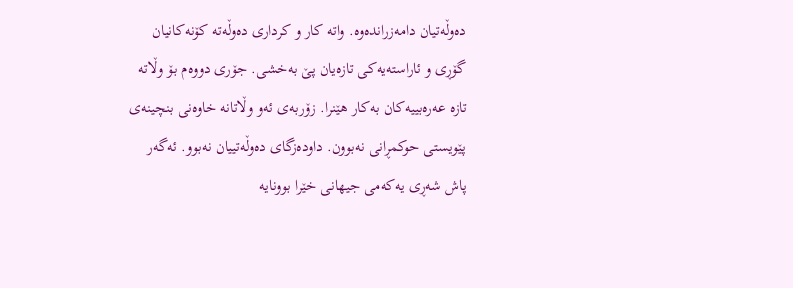ده‌وڵه‌تیان دامه‌زرانده‌وه‌. واته‌ كار و كرداری ده‌وڵه‌ته‌ كۆنه‌كانیان گۆڕی و ئاراسته‌یه‌كی تازه‌یان پێ به‌خشی. جۆری دووه‌م بۆ وڵاته‌ تازه‌ عه‌ره‌بییه‌كان به‌كار هێنرا. زۆربه‌ی ئه‌و وڵاتانه‌ خاوه‌نی بنچینه‌ی پێویستی حوكمڕانی نه‌بوون. داوده‌زگای ده‌وڵه‌تییان نه‌بوو. ئه‌گه‌ر پاش شه‌ڕی یه‌كه‌می جیهانی خێرا بوونایه‌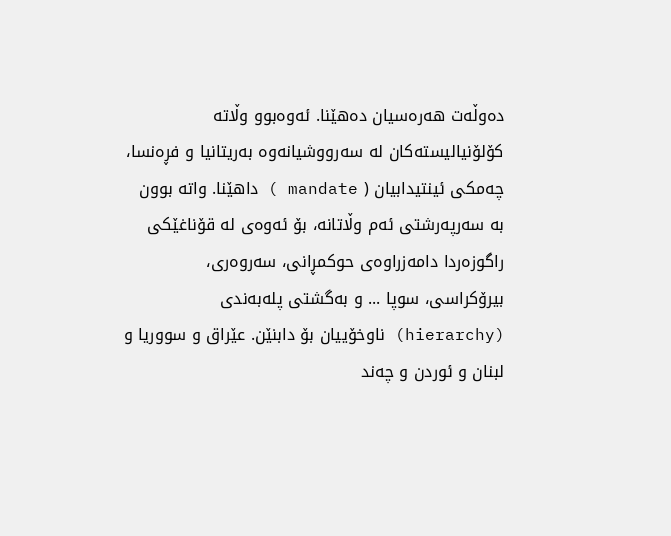ده‌وڵه‌ت هه‌ره‌سیان ده‌هێنا. ئه‌وه‌بوو وڵاته‌ كۆلۆنیالیسته‌كان له‌ سه‌رووشیانه‌وه‌ به‌ریتانیا و فڕه‌نسا، چه‌مكی ئینتیدابیان ( mandate ) داهێنا. واته‌ بوون به‌ سه‌رپه‌رشتی ئه‌م وڵاتانه‌، بۆ ئه‌وه‌ی له‌ قۆناغێكی راگوزه‌ردا دامه‌زراوه‌ی حوكمڕانی، سه‌روه‌ری، بیرۆكراسی، سوپا ... و به‌گشتی پله‌به‌ندی (hierarchy) ناوخۆییان بۆ دابنێن. عێراق و سووریا و لبنان و ئوردن و چه‌ند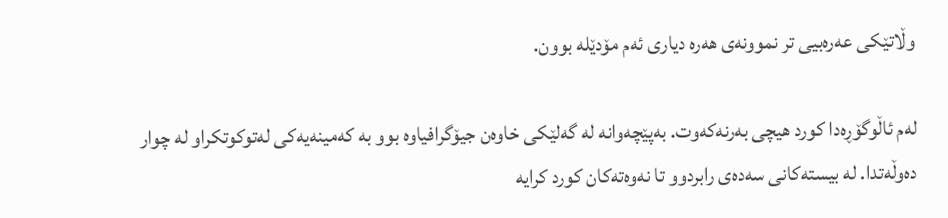وڵاتێكی عه‌ره‌بیی تر نموونه‌ی هه‌ره‌ دیاری ئه‌م مۆدێله‌ بوون.

له‌م ئاڵوگۆڕه‌دا كورد هیچی به‌رنه‌كه‌وت. به‌پێچه‌وانه‌ له‌ گه‌لێكی خاوه‌ن جیۆگرافیاوه‌ بوو به‌ كه‌مینه‌یه‌كی له‌توكوتكراو له‌ چوار ده‌وڵه‌تدا. له‌ بیسته‌كانی سه‌ده‌ی رابردوو تا نه‌وه‌ته‌كان كورد كرایه‌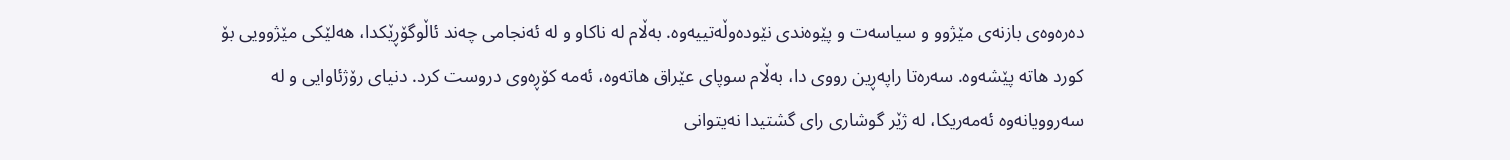ده‌ره‌وه‌ی بازنه‌ی مێژوو و سیاسه‌ت و پێوه‌ندی نێوده‌وڵه‌تییه‌وه‌. به‌ڵام له‌ ناكاو و له‌ ئه‌نجامی چه‌ند ئاڵوگۆڕێكدا، هه‌لێكی مێژوویی بۆ كورد هاته‌ پێشه‌وه‌. سه‌ره‌تا راپه‌ڕین رووی دا، به‌ڵام سوپای عێراق هاته‌وه‌، ئه‌مه‌ كۆڕه‌وی دروست كرد. دنیای رۆژئاوایی و له‌ سه‌روویانه‌وه‌ ئه‌مه‌ریكا، له‌ ژێر گوشاری رای گشتیدا نه‌یتوانی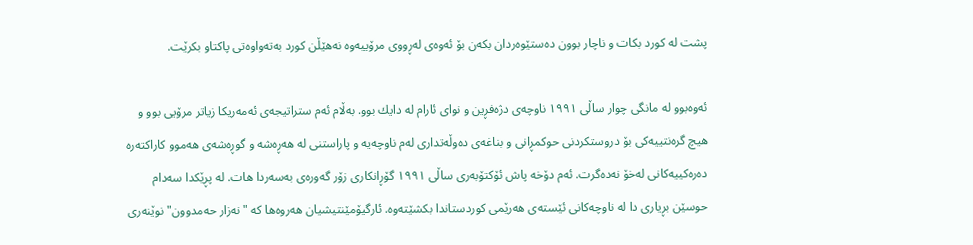پشت له‌ كورد بكات و ناچار بوون ده‌ستێوه‌ردان بكه‌ن بۆ ئه‌وه‌ی له‌ڕووی مرۆییه‌وه‌ نه‌هێڵن كورد به‌ته‌واوه‌تی پاكتاو بكرێت.

ئه‌وه‌بوو له‌ مانگی چوار ساڵی ١٩٩١ ناوچه‌ی دژه‌فڕین و نوای ئارام له‌ دایك بوو. به‌ڵام ئه‌م ستراتیجه‌ی ئه‌مه‌ریكا زیاتر مرۆیی بوو و هیچ گره‌نتییه‌كی بۆ دروستكردنی حوكمڕانی و بناغه‌ی ده‌وڵه‌تداری له‌م ناوچه‌یه‌ و پاراستنی له‌ هه‌ڕه‌شه‌ و گوڕه‌شه‌ی هه‌موو كاراكته‌ره‌ ده‌ره‌كییه‌كانی له‌خۆ نه‌ده‌گرت. ئه‌م دۆخه‌ پاش ئۆكتۆبه‌ری ساڵی ١٩٩١ گۆڕانكاری زۆر گه‌وره‌ی به‌سه‌ردا هات. له‌ پڕێكدا سه‌دام حوسێن بڕیاری دا له‌ ناوچه‌كانی ئێسته‌ی هه‌رێمی كوردستاندا بكشێته‌وه‌. ئارگیۆمێنتیشیان هه‌روه‌ها كه‌ "نه‌زار حه‌مدوون" نوێنه‌ری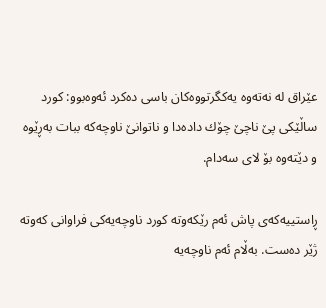عێراق له‌ نه‌ته‌وه‌ یه‌كگرتووه‌كان باسی ده‌كرد ئه‌وه‌بوو: كورد ساڵێكی پێ ناچێ چۆك داده‌دا و ناتوانێ ناوچه‌كه‌ ببات به‌ڕێوه‌ و دێته‌وه‌ بۆ لای سه‌دام.

ڕاستییه‌كه‌ی پاش ئه‌م رێكه‌وته‌ كورد ناوچه‌یه‌كی فراوانی كه‌وته‌ ژێر ده‌ست. به‌ڵام ئه‌م ناوچه‌یه‌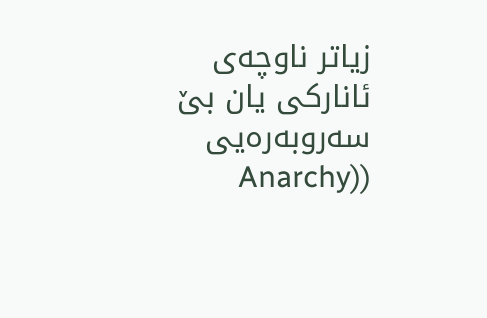زیاتر ناوچه‌ی ئاناركی یان بێ سه‌روبه‌ره‌یی ((Anarchy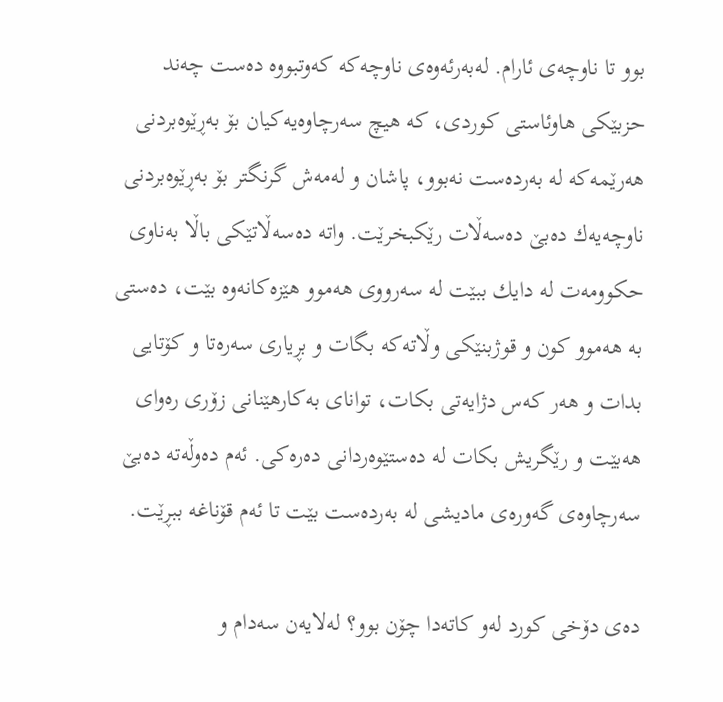بوو تا ناوچه‌ی ئارام. له‌به‌رئه‌وه‌ی ناوچه‌كه‌ كه‌وتبووه‌ ده‌ست چه‌ند حزبێكی هاوئاستی كوردی، كه‌ هیچ سه‌رچاوه‌یه‌كیان بۆ به‌ڕێوه‌بردنی هه‌رێمه‌كه‌ له‌ به‌رده‌ست نه‌بوو، پاشان و له‌مه‌ش گرنگتر بۆ به‌ڕێوه‌بردنی ناوچه‌یه‌ك ده‌بێ ده‌سه‌ڵات رێكبخرێت. واته‌ ده‌سه‌ڵاتێكی باڵا به‌ناوی حكوومه‌ت له‌ دایك ببێت له‌ سه‌رووی هه‌موو هێزه‌كانه‌وه‌ بێت، ده‌ستی به‌ هه‌موو كون و قوژبنێكی وڵاته‌كه‌ بگات و بڕیاری سه‌ره‌تا و كۆتایی بدات و هه‌ر كه‌س دژایه‌تی بكات، توانای به‌كارهێنانی زۆری ره‌وای هه‌بێت و رێگریش بكات له‌ ده‌ستێوه‌ردانی ده‌ره‌كی. ئه‌م ده‌وڵه‌ته‌ ده‌بێ سه‌رچاوه‌ی گه‌وره‌ی مادیشی له‌ به‌رده‌ست بێت تا ئه‌م قۆناغه‌ ببڕێت.

ده‌ی دۆخی كورد له‌و كاته‌دا چۆن بوو؟ له‌لایه‌ن سه‌دام و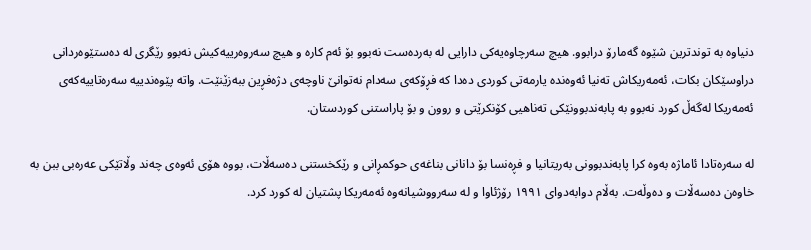دنیاوه‌ به‌ توندترین شێوه‌ گه‌مارۆ درابوو. هیچ سه‌رچاوه‌یه‌كی دارایی له‌ به‌رده‌ست نه‌بوو بۆ ئه‌م كاره‌ و هیچ سه‌روه‌رییه‌كیش نه‌بوو رێگری له‌ ده‌ستێوه‌ردانی دراوسێكان بكات، ئه‌مه‌ریكاش ته‌نیا ئه‌وه‌نده‌ یارمه‌تی كوردی ده‌دا كه‌ فڕۆكه‌ی سه‌دام نه‌توانێ ناوچه‌ی دژه‌فڕین ببه‌زێنێت. واته‌ پێوه‌ندییه‌ سه‌ره‌تاییه‌كه‌ی ئه‌مه‌ریكا له‌گه‌ڵ كورد نه‌بوو به‌ پابه‌ندبوونێكی ته‌ناهیی كۆنكرێتی و روون و بۆ پاراستنی كوردستان.

له‌ سه‌ره‌تادا ئاماژه‌ به‌وه‌ كرا پابه‌ندبوونی به‌ریتانیا و فڕه‌نسا بۆ دانانی بناغه‌ی حوكمڕانی و رێكخستنی ده‌سه‌ڵات، بووه‌ هۆی ئه‌وه‌ی چه‌ند وڵاتێكی عه‌ره‌بی ببن به‌ خاوه‌ن ده‌سه‌ڵات و ده‌وڵه‌ت. به‌ڵام دوابه‌دوای ١٩٩١ رۆژئاوا و له‌ سه‌رووشیانه‌وه‌ ئه‌مه‌ریكا پشتیان له‌ كورد كرد.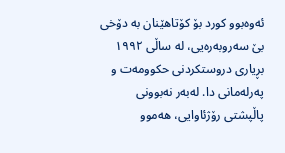ئه‌وه‌بوو كورد بۆ كۆتاهێنان به‌ دۆخی بێ سه‌روبه‌ره‌یی، له‌ ساڵی ١٩٩٢ بڕیاری دروستكردنی حكوومه‌ت و په‌رله‌مانی دا. له‌به‌ر نه‌بوونی پاڵپشتی رۆژئاوایی، هه‌موو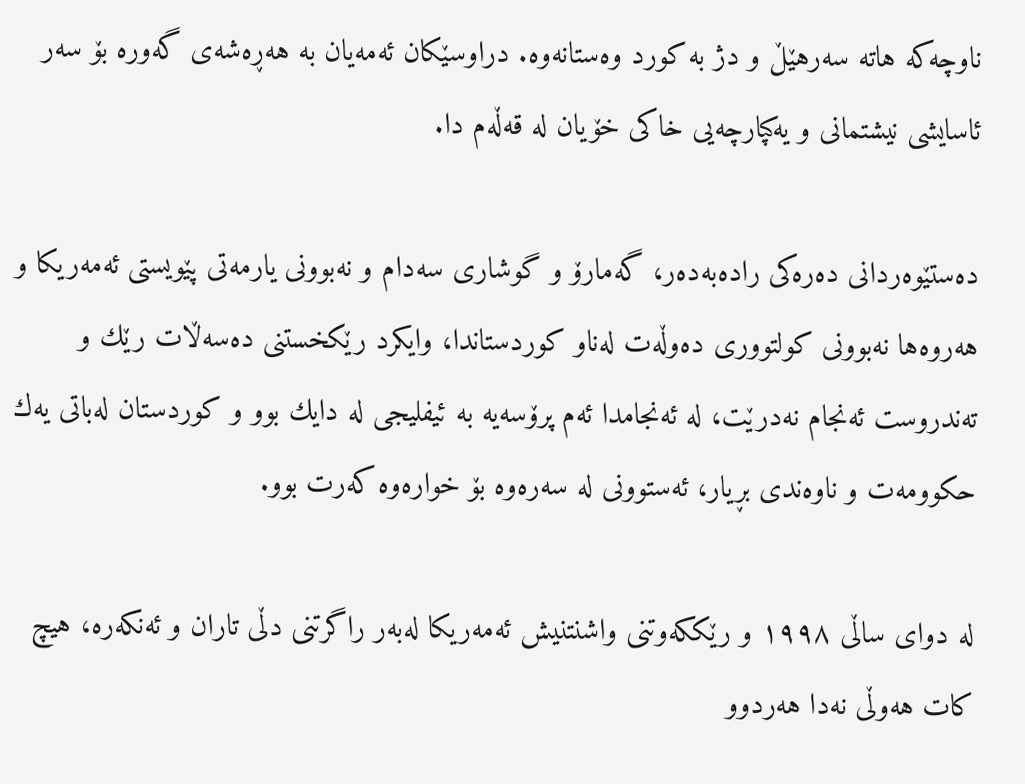ناوچه‌كه‌ هاته‌ سه‌رهێڵ و دژ به‌ كورد وه‌ستانه‌وه‌. دراوسێكان ئه‌مه‌یان به‌ هه‌ڕه‌شه‌ی گه‌وره‌ بۆ سه‌ر ئاسایشی نیشتمانی و یه‌كپارچه‌یی خاكی خۆیان له‌ قه‌ڵه‌م دا.

ده‌ستێوه‌ردانی ده‌ره‌كی راده‌به‌ده‌ر، گه‌مارۆ و گوشاری سه‌دام و نه‌بوونی یارمه‌تی پێویستی ئه‌مه‌ریكا و هه‌روه‌ها نه‌بوونی كولتووری ده‌وڵه‌ت له‌ناو كوردستاندا، وایكرد رێكخستنی ده‌سه‌ڵات رێك و ته‌ندروست ئه‌نجام نه‌درێت، له‌ ئه‌نجامدا ئه‌م پرۆسه‌یه‌ به‌ ئیفلیجی له‌ دایك بوو و كوردستان له‌باتی یه‌ك حكوومه‌ت و ناوه‌ندی بڕیار، ئه‌ستوونی له‌ سه‌ره‌وه‌ بۆ خواره‌وه‌ كه‌رت بوو.

له‌ دوای ساڵی ١٩٩٨ و رێككه‌وتنی واشنتنیش ئه‌مه‌ریكا له‌به‌ر راگرتنی دڵی تاران و ئه‌نكه‌ره‌، هیچ كات هه‌وڵی نه‌دا هه‌ردوو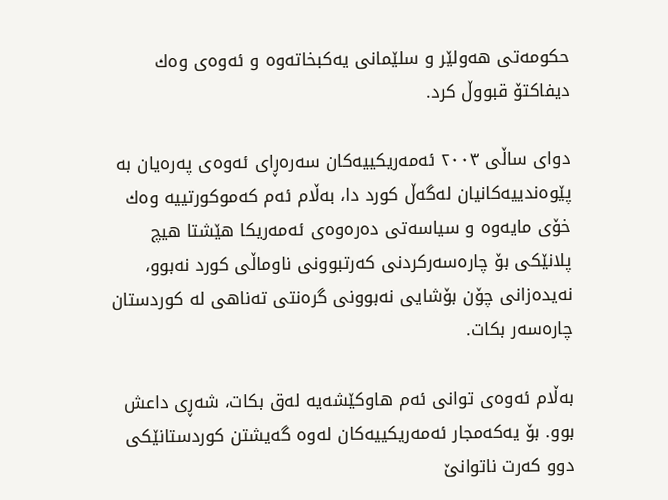حكومه‌تی هه‌ولێر و سلێمانی یه‌كبخاته‌وه‌ و ئه‌وه‌ی وه‌ك دیفاكتۆ قبووڵ كرد.

دوای ساڵی ٢٠٠٣ ئه‌مه‌ریكییه‌كان سه‌ره‌ڕای ئه‌وه‌ی په‌ره‌یان به‌ پێوه‌ندییه‌كانیان له‌گه‌ڵ كورد دا، به‌ڵام ئه‌م كه‌موكورتییه‌ وه‌ك خۆی مایه‌وه‌ و سیاسه‌تی ده‌ره‌وه‌ی ئه‌مه‌ریكا هێشتا هیچ پلانێكی بۆ چاره‌سه‌ركردنی كه‌رتبوونی ناوماڵی كورد نه‌بوو، نه‌یده‌زانی چۆن بۆشایی نه‌بوونی گره‌نتی ته‌ناهی له‌ كوردستان چاره‌سه‌ر بكات.

به‌ڵام ئه‌وه‌ی توانی ئه‌م هاوكێشه‌یه‌ له‌ق بكات، شه‌ڕی داعش بوو. بۆ یه‌كه‌مجار ئه‌مه‌ریكییه‌كان له‌وه‌ گه‌یشتن كوردستانێكی دوو كه‌رت ناتوانێ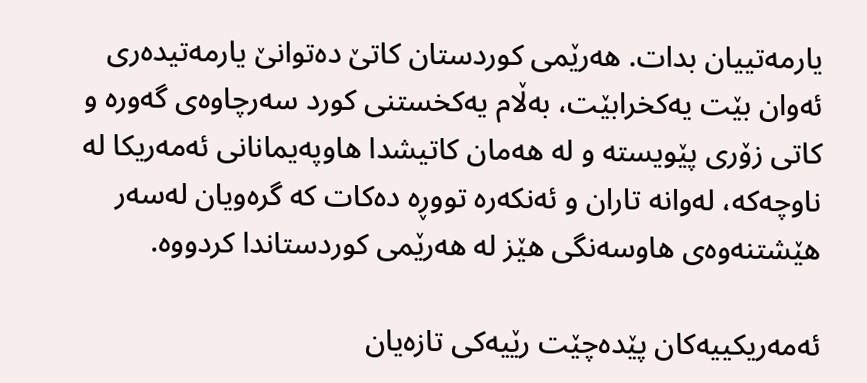یارمه‌تییان بدات. هه‌رێمی كوردستان كاتێ ده‌توانێ یارمه‌تیده‌ری ئه‌وان بێت یه‌كخرابێت، به‌ڵام یه‌كخستنی كورد سه‌رچاوه‌ی گه‌وره‌ و كاتی زۆری پێویسته‌ و له‌ هه‌مان كاتیشدا هاوپه‌یمانانی ئه‌مه‌ریكا له‌ ناوچه‌كه‌، له‌وانه‌ تاران و ئه‌نكه‌ره‌ تووڕه‌ ده‌كات كه‌ گره‌ویان له‌سه‌ر هێشتنه‌وه‌ی هاوسه‌نگی هێز له‌ هه‌رێمی كوردستاندا كردووه‌.

ئه‌مه‌ریكییه‌كان پێده‌چێت رێیه‌كی تازه‌یان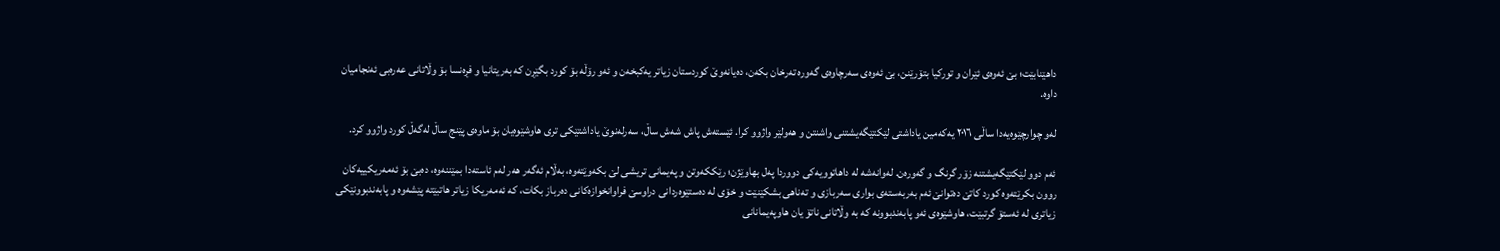داهێنابێت؛ بێ ئه‌وه‌ی ئێران و توركیا بتۆرێنن، بێ ئه‌وه‌ی سه‌رچاوه‌ی گه‌وره‌ ته‌رخان بكه‌ن، ده‌یانه‌وێ كوردستان زیاتر یه‌كبخه‌ن و ئه‌و رۆڵه‌ بۆ كورد بگێڕن كه‌ به‌ریتانیا و فڕه‌نسا بۆ وڵاتانی عه‌ره‌بی ئه‌نجامیان داوه‌.

له‌و چوارچێوه‌یه‌دا ساڵی ٢٠١٦ یه‌كه‌مین یاداشتی لێكتێگه‌یشتنی واشنتن و هه‌ولێر واژوو كرا. ئێسته‌ش پاش شه‌ش ساڵ، سه‌رله‌نوێ یاداشتێكی تری هاوشێوه‌یان بۆ ماوه‌ی پێنج ساڵ له‌گه‌ڵ كورد واژوو كرد.

ئه‌م دوو لێكتێگه‌یشتنه‌ زۆر گرنگ و گه‌وره‌ن. له‌وانه‌شه‌ له‌ داهاتوویه‌كی دووردا په‌ل بهاوێژن؛ رێككه‌وتن و په‌یمانی تریشی لێ بكه‌وێته‌وه‌، به‌ڵام ئه‌گه‌ر هه‌ر له‌م ئاسته‌دا بمێننه‌وه‌، ده‌بێ بۆ ئه‌مه‌ریكییه‌كان روون بكرێته‌وه‌ كورد كاتێ ده‌توانێ ئه‌م به‌ربه‌سته‌ی بواری سه‌ربازی و ته‌ناهی بشكێنێت و خۆی له‌ ده‌ستێوه‌ردانی دراوسێ فراوانخوازه‌كانی ده‌رباز بكات، كه‌ ئه‌مه‌ریكا زیاتر هاتبێته‌ پێشه‌وه‌ و پابه‌ندبوونێكی زیاتری له‌ ئه‌ستۆ گرتبێت، هاوشێوه‌ی ئه‌و پابه‌ندبوونه‌ كه‌ به‌ وڵاتانی ناتۆ یان هاوپه‌یمانانی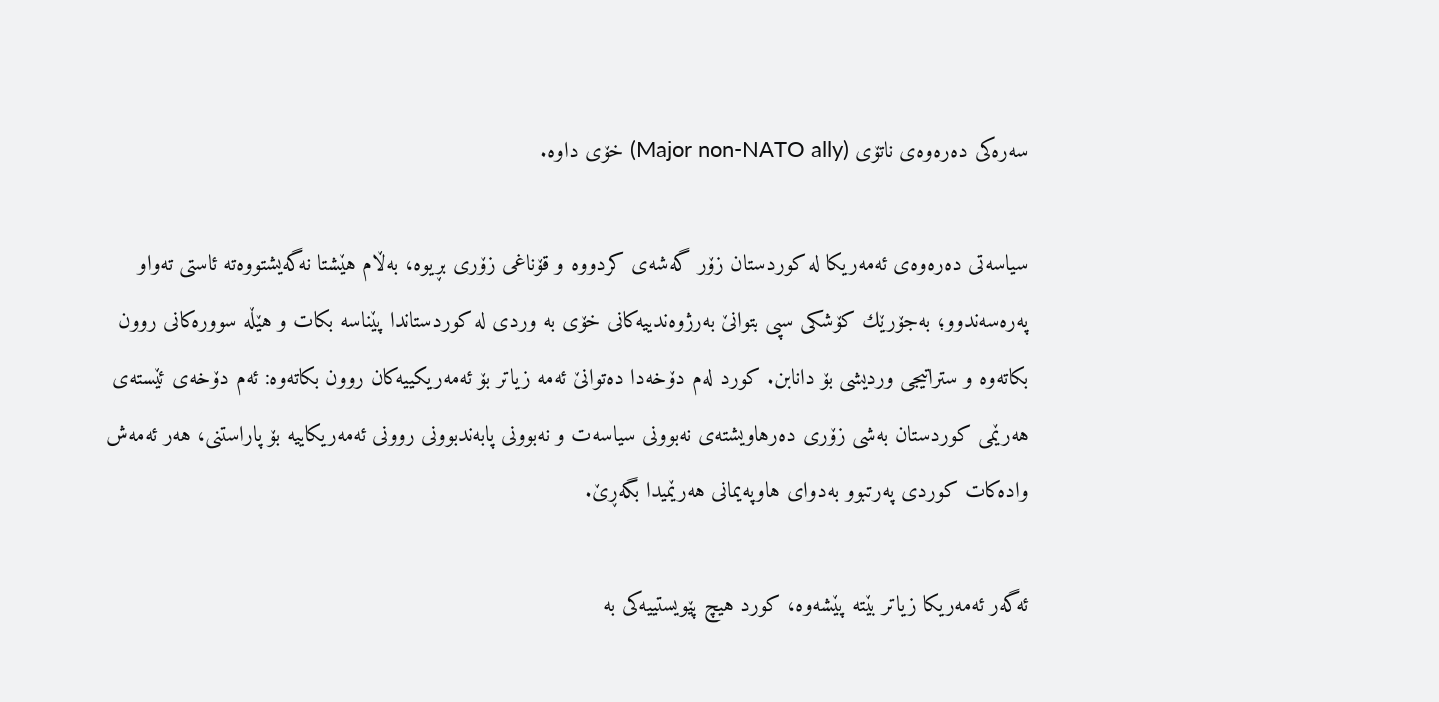سه‌ره‌كی ده‌ره‌وه‌ی ناتۆی (Major non-NATO ally) خۆی داوه‌.

سیاسه‌تی ده‌ره‌وه‌ی ئه‌مه‌ریكا له‌ كوردستان زۆر گه‌شه‌ی كردووه‌ و قۆناغی زۆری بڕیوه‌، به‌ڵام هێشتا نه‌گه‌یشتووه‌ته‌ ئاستی ته‌واو په‌ره‌سه‌ندوو؛ به‌جۆرێك كۆشكی سپی بتوانێ به‌رژوه‌ندییه‌كانی خۆی به‌ وردی له‌ كوردستاندا پێناسه‌ بكات و هێڵه‌ سووره‌كانی روون بكاته‌وه‌ و ستراتیجی وردیشی بۆ دانابن. كورد له‌م دۆخه‌دا ده‌توانێ ئه‌مه‌ زیاتر بۆ ئه‌مه‌ریكییه‌كان روون بكاته‌وه‌: ئه‌م دۆخه‌ی ئێسته‌ی هه‌رێمی كوردستان به‌شی زۆری ده‌رهاویشته‌ی نه‌بوونی سیاسه‌ت و نه‌بوونی پابه‌ندبوونی روونی ئه‌مه‌ریكاییه‌ بۆ پاراستنی، هه‌ر ئه‌مه‌ش واده‌كات كوردی په‌رتبوو به‌دوای هاوپه‌یمانی هه‌رێمیدا بگه‌ڕێ.

ئه‌گه‌ر ئه‌مه‌ریكا زیاتر بێته‌ پێشه‌وه‌، كورد هیچ پێویستییه‌كی به‌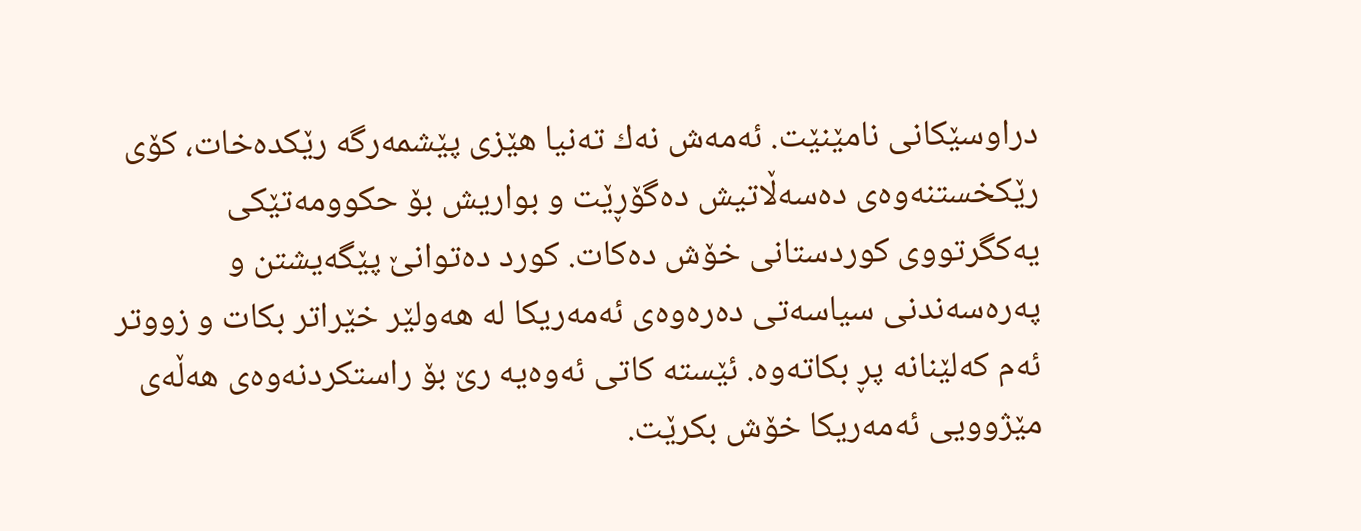دراوسێكانی نامێنێت. ئه‌مه‌ش نه‌ك ته‌نیا هێزی پێشمه‌رگه‌ رێكده‌خات، كۆی رێكخستنه‌وه‌ی ده‌سه‌ڵاتیش ده‌گۆڕێت و بواریش بۆ حكوومه‌تێكی یه‌كگرتووی كوردستانی خۆش ده‌كات. كورد ده‌توانێ پێگه‌یشتن و په‌ره‌سه‌ندنی سیاسه‌تی ده‌ره‌وه‌ی ئه‌مه‌ریكا له‌ هه‌ولێر خێراتر بكات و زووتر ئه‌م كه‌لێنانه‌ پڕ بكاته‌وه‌. ئێسته‌ كاتی ئه‌وه‌یه‌ رێ بۆ راستكردنه‌وه‌ی هه‌ڵه‌ی مێژوویی ئه‌مه‌ریكا خۆش بكرێت.